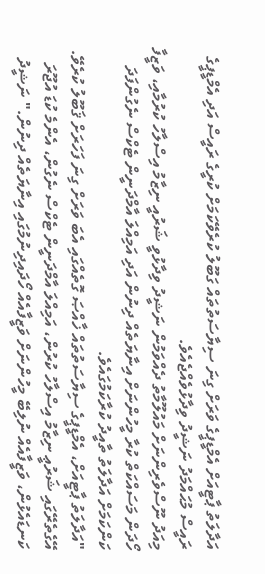އަދާލަތު ޕާޓީއަށް އެމްޑީޕީގެ ވަރަށް ގިނަ ސިޔާސަތުތައް ގަބޫލު ކުރެވޭކަމަށް ކުރީގެ ރައީސް އަދި އެމްޑީޕީގެ ރައީސް މުޙައްމަދު ނަޝީދު ވިދާޅުވެއްޖެއެވެ.
މިއަދު ނޫސްވެރިންނަށް މައުލޫމާތު ދެއްވަމުން ނަޝީދު ވިދާޅުވީ ޝަރުއީ ނިޒާމު އިސްލާހު ކުރުމާއި، ވަޒީފާ ހޯދަން މަސައްކަތް ކުރާ މީހުންނަށް އިނާޔަތެއް ދިނުން އަދި އަމިއްލަ އާމްދަނީން ޓެކްސް ނެގުންފަދަ ކަންކަމަށް އަދާލަތު ތާއީދު ކުރާކަމުގައެވެ.
"އަދާލަތު ޕާޓީއަށް، އެމްޑީޕީގެ ސިޔާސަތުތައް ޚާއްޞަ ގޮތެއްގައި އެބަ ވަރަށް ގިނަ ފަހަރަށް ޤަބޫލު ކުރެވޭ. އޭގެތެރޭގައި ޝަރުޢީ ނިޒާމު އިސްލާހު ކުރުން، އަމިއްލަ އާމްދަނީން ޓެކްސް ނެގުން، އެންމެ ކުޑަ އުޖޫރަ ކަނޑައެޅުން، ވަޒީފާއެއް ނުލިބޭ މީހުންނަށް ވަޒީފާއެއް ހޯދައިދިނުމުގައި އިނާޔަތެއް ދިނުން." ނަޝީދު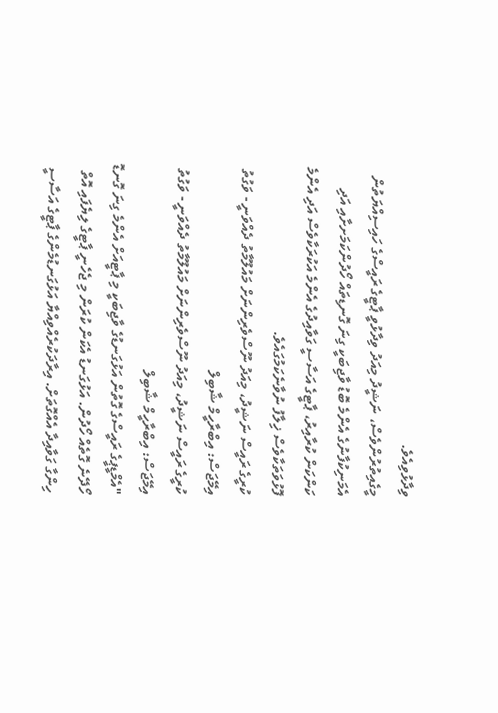ވިދާޅުވިއެވެ.
މީގެއިތުރުންވެސް، ނަޝީދު މިއަދު ވިދާޅުވީ ޕާޓީގެ ރައީސްގެ ހައިސިއްޔަތުން އެމަނިކުފާނުގެ އެންމެ ބޮޑު ވާޖިބަކީ ގިނަ ގޮނޑިތައް ހޯދުންކަމަށށާއި އަދި ކަންކަން ކުރާއިރު، ޕާޓީގެ އަސާސީ ގަވާއިދުގެ އެންމެ އަކުރަކާވެސް އަދި އެންމެ ފޮޅުވަތަކާވެސް ޚިލާފު ނުވާނެކަމުގައެވެ.
ކުރީގެ ރައީސް ނަޝީދު، މިއަދު ނޫސްވެރިންނަށް މައުލޫމާތު ދެއްވަނީ - ވަގުތު އިމޭޖަސް: އިބްރާހީމް ޝާބިލް
ކުރީގެ ރައީސް ނަޝީދު، މިއަދު ނޫސްވެރިންނަށް މައުލޫމާތު ދެއްވަނީ - ވަގުތު އިމޭޖަސް: އިބްރާހީމް ޝާބިލް
"އެމްޑީޕީގެ ރައީސްގެ ގޮތުން އަޅުގަނޑުގެ ވާޖިބަކީ މި ޕާޓީއަށް އެންމެ ގިނަ ގޮނޑޮ ހޯދޭނެ ގޮތެއް ހޯދުން. އަޅުގަނޑު އެކަން ކުރަން މި ޖެހެނީ ޕާޓީގެ ލިޔެފައި އޮތް ހިންގާ ގަވާއިދާ އެއްގޮތަށް. އިރާދަކުރެއްވިއްޔާ އަޅުގަނޑުމެންގެ ޕާޓީގެ އަސާސީ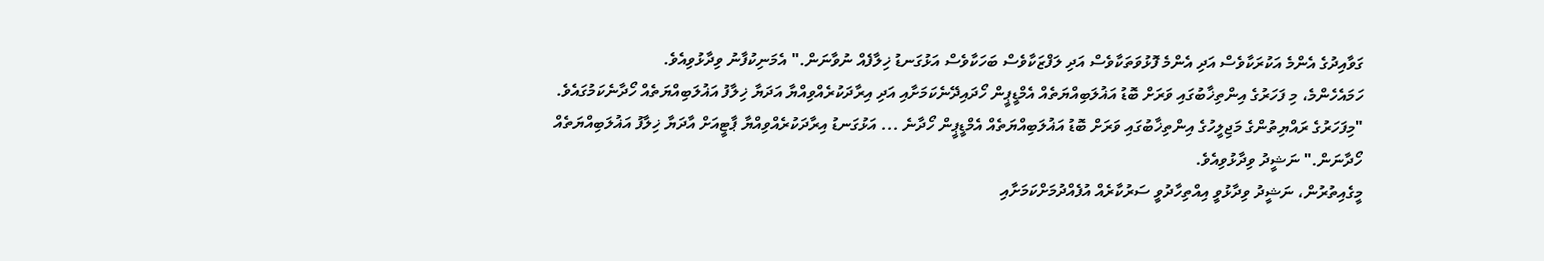ގަވާއިދުގެ އެންމެ އަކުރަކާވެސް އަދި އެންމެ ފޮޅުވަތަކާވެސް އަދި ލަފްޒަކާވެސް ބަހަކާވެސް އަޅުގަނޑު ޚިލާފެއް ނުވާނަން." އެމަނިކުފާނު ވިދާޅުވިއެވެ.
ހަމައެހެންމެ، މި ފަހަރުގެ އިންތިޚާބުގައި ވަރަށް ބޮޑު އަޣުލަބިއްޔަތެއް އެމްޑީޕީން ހޯދައިދޭނެކަމަށާއި އަދި އިރާދަކުރެއްވިއްޔާ އަދަޔާ ޚިލާފު އަޣުލަބިއްޔަތެއް ހޯދާނެކަމުގައެވެ.
"މިފަހަރުގެ ރައްޔިތުންގެ މަޖިލީހުގެ އިންތިޚާބުގައި ވަރަށް ބޮޑު އަޣުލަބިއްޔަތެއް އެމްޑީޕީން ހޯދާނެ ... އަޅުގަނޑު އިރާދަކުރެއްވިއްޔާ ޕާޓީއަށް އާދަޔާ ޚިލާފު އަޣުލަބިއްޔަތެއް ހޯދާނަން." ނަޝީދު ވިދާޅުވިއެވެ.
މީގެއިތުރުން، ނަޝީދު ވިދާޅުވީ އިއްތިހާދުވީ ސަރުކާރެއް އުފެއްދުމަށްކަމަށާއި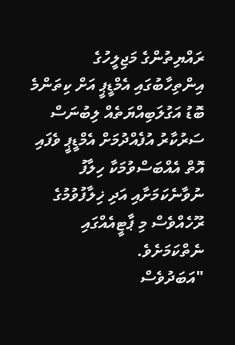ރައްޔިތުންގެ މަޖިލީހުގެ އިންތިހާބުގައި އެމްޑީޕީ އަށް ކިތަންމެ ބޮޑު އަގުލަބިއްޔަތެއް ލިބުނަސް ސަރުކާރު އުފެއްދުމަށް އެމްޑީޕީ ވެފައި އޮތް އެއްބަސްވުމަކާ ހިލާފު ނުވާނެކަމަށާއި އަދި ޚިލާފުވުމުގެ ރޫހެއްވެސް މި ޕާޓީއެއްގައި ނެތްކަމަށެވެ.
"އަބަދުވެސް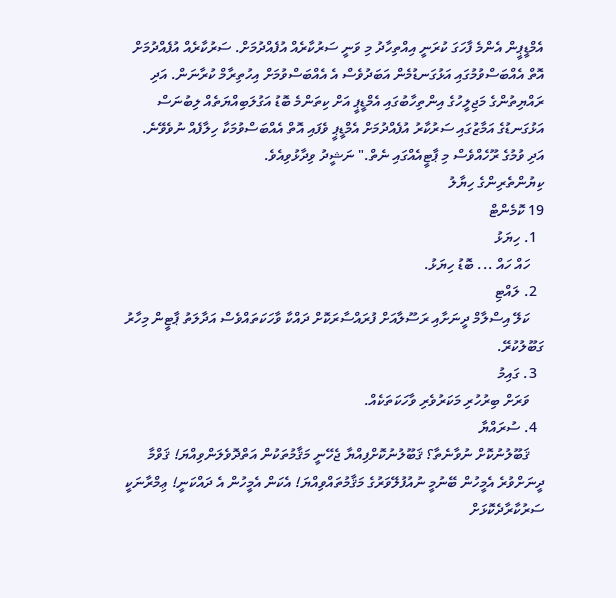އެމްޑީޕީން އެންމެ ފާހަގަ ކުރަނީ އިއްތިހާދު މި ވަނީ ސަރުކާރެއް އުފެއްދުމަށް. ސަރުކާރެއް އުފެއްދުމަށް އޮތް އެއްބަސްވުމުގައި އަޅުގަނޑުމެން އަބަދުވެސް އެ އެއްބަސްވުމަށް އިހުތިރާމް ކުރާނަން. އަދި ރައްޔިތުންގެ މަޖިލީހުގެ އިންތިހާބުގައި އެމްޑީޕީ އަށް ކިތަންމެ ބޮޑު އަގުލަބިއްޔަތެއް ލިބުނަސް އަޅުގަނޑުގެ އަމާޒުގައި ސަރުކާރު އުފެއްދުމަށް އެމްޑީޕީ ވެފައި އޮތް އެއްބަސްވުމަކާ ހިލާފެއް ނުވެވޭނެ. އަދި ވުމުގެ ރޫހެއްވެސް މި ޕާޓީއެއްގައި ނެތް." ނަޝީދު ވިދާޅުވިއެވެ.
ކިޔުންތެރިންގެ ހިޔާލު
19 ކޮމެންޓް
  1. ހިޔަޅު
    ހައް ހައް ... ބޮޑު ހިޔަޅު.
  2. ލައްޓި
    ކަލޭ އިސްލާމް ދީނަށާއި ރަސޫލާއަށް ފުރައްސާރަކޮށް ދައްކާ ވާހަކަތައްވެސް އަދާލަތު ޕާޓީން މިހާރު ގަބޫލުކުރޭ.
  3. ގައިމު
    ވަރަށް ބިރުހުރި މަކަރުވެރި ވާހަކަތަކެއް.
  4. ސުރައްޔާ
    ޤަބޫލުނުކޮށް ނުވާނެތާ؟ ޤަބޫލުނުކޮށްފިއްޔާ ޖެހޭނީ މަޤާމުތަކުން އަތްދޮވެލަންވިއްޔަ! ޤަވްމާ ދީނަށްވުރެ އެމީހުން ބޭނުމީ ނުއުފުލޭވަރުގެ މަޤާމުތައްވިއްޔަ! އެކަން އެމީހުން އެ ދައްކަނީ! ޢިމްރާނަކީ ސަރުކާރާދެކޮޅަށް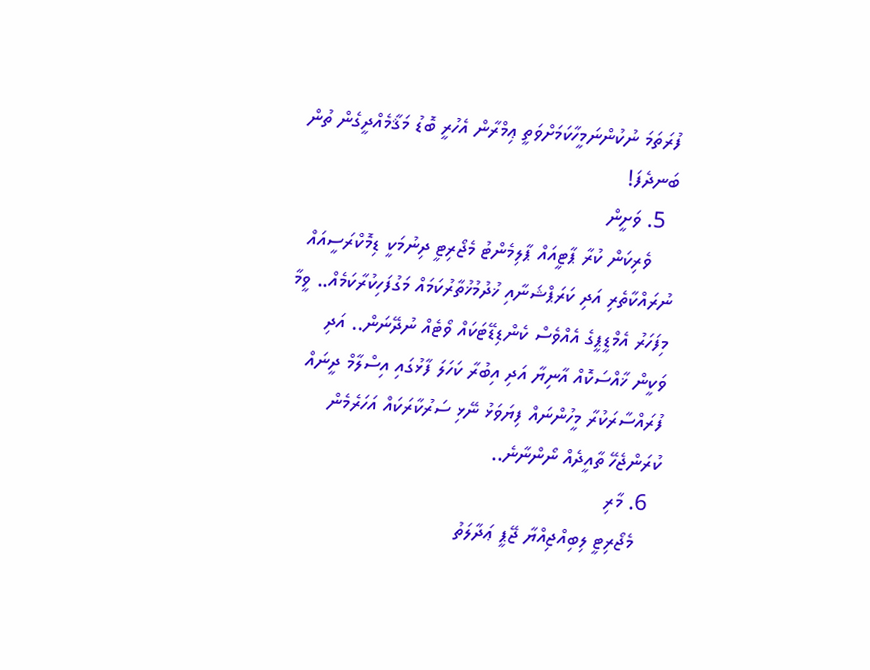ފުރަތަމަ ނުކުންނަމީހާކަމަށްވަތީ ޢިމްރާން އެހުރީ ބޮޑު މަޤާމެއްދީގެން ތުން ބަނދެފަ!
  5. ވަށީން
    ވެރިކަން ކުރާ ޕާޓީއައް ޕާލިމެންޓު މެޖޯރިޓީ ދިނުމަކީ ޑިމޮކްރަސީއައް ނުރައްކާތެރި އަދި ކަރަޕްޝަނާއި ޚުދުމުޚުތާރުކަމައް މަގުފަހިކުރާކަމެއް.. ވީމާ މިފަހަރު އެމްޑީޕީގެ އެއްވެސް ކެންޑިޑޭޓަކައް ވޯޓެއް ނުދޭނަން.. އަދި ވަކީން ޚާއްސަކޮއް އާނިޔާ އަދި އިބުރާ ކަހަލަ ފާޅުގައި އިސްލާމް ދީނައް ފުރައްސާރަކުރާ މީހުންނައް ފިޔަވަޅު ނޭޅި ސަރުކާރަކައް އަހަރެމެން ކުރަންޖެހޭ ތާއީދެއް ނޯންނާނެ..
  6. މާރި
    މެޖޯރިޓީ ލިބިއްޖިއްޔާ ޖޭޕީ ޢަދާލަތު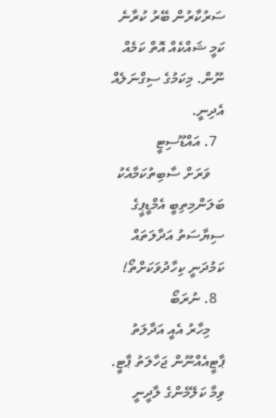ސަރުކާރުން ބޭރު ކުރާނެ ކަމީ ޝައްކެއް އޮތް ކަމެއް ނޫން. މިކަމުގެ ސިގްނަލެއް އެދިނީ.
  7. އައްޑޫސިޓީ
    ވަރަށް ސާބިތުކަމާއެކު ބަލަންމިތިބީ އެމްޑީޕީގެ ސިޔާސަތު އަދާލަތައް ކަމުދަނީ ކިހާދުވަކަށްތޯ!
  8. ނުރަބޯ
    މިހާރު އެއީ އަދާލަތު ޕާޓީއެއްނޫން ޖަހާލަތު ޕާޓީ. ވިމާ ކަލޭމެންގެ ލާދީނީ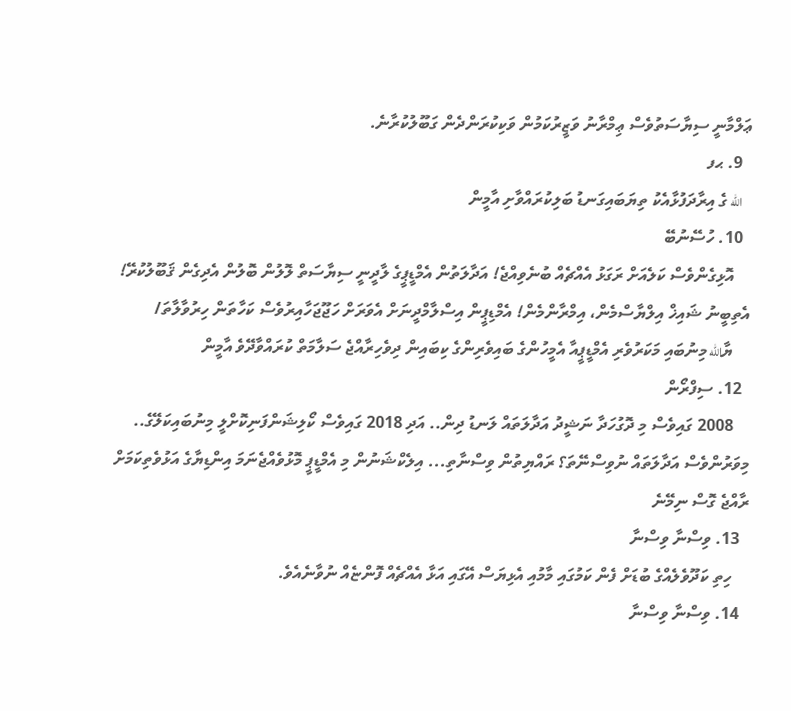ޢަލްމާނީ ސިޔާސަތުވެސް ޢިމްރާނު ވަޒީރުކަމުން ވަކިކުރަންދެން ގަބޫލުކުރާނެ.
  9. ޙފ
    الله ގެ އިރާދަފުޅާއެކު ތިޔަބައިގަނޑު ބަލިކުރައްވާށި އާމީން
  10. ހުސޭނުބޭ
    އޮޅިގެންވެސް ކަލެއަށް ރަގަޅު އެއްޗެއް ބުނެވިއްޖެ! އަދާލަތުން އެމްޑީޕީގެ ލާދީނީ ސިޔާސަތް ލޮލުން ބޮލުން އެދިގެން ޤަބޫލުކުރޭ! އެތިބީނު ޝައިޚް އިލްޔާސްމެން، އިމްރާންމެން! އެމްޑިޕީން އިސްލާމްދީނަށް އެވަރަށް ހަޖޫޖަހާއިރުވެސް ކަހާތަން ހިރުވާލާތަ/
    ޔާالله މިނުބައި މަކަރުވެރި އެމްޑީޕީއާ އެމީހުންގެ ބައިވެރިންގެ ކިބައިން ދިވެހިރާއްޖެ ސަލާމަތް ކުރައްވާދޭވެ އާމީން
  12. ސިފްރޯން
    2008 ގައިވެސް މި ދޮގުހަދާ ނަޝީދު އަދާލަތައް ލަނޑު ދިން.. އަދި 2018 ގައިވެސް ކޯލިޝަންފަނިކޮށްލީ މިނުބައިކަލޭގެ.. މިވަރުންވެސް އަދާލަތައް ނުވިސްނޭތަ؟ ރައްޔިތުން ވިސްނާތި... އިލެކްޝަނުން މި އެމްޑީޕީ މޮޅުވެއްޖެނަމަ އިންޑިޔާގެ އަޅުވެތިކަމަށް ރާއްޖެ ގޮސް ނިމޭނެ
  13. ވިސްނާ ވިސްނާ
    ހިތި ކަދޫވެލެއްގެ ބުޑަށް ފެން ކަމުގައި މާމުއި އެޅިޔަސް އޭގައި އަޅާ އެއްޗެއް ފޮންޏެއް ނުވާނެއެވެ.
  14. ވިސްނާ ވިސްނާ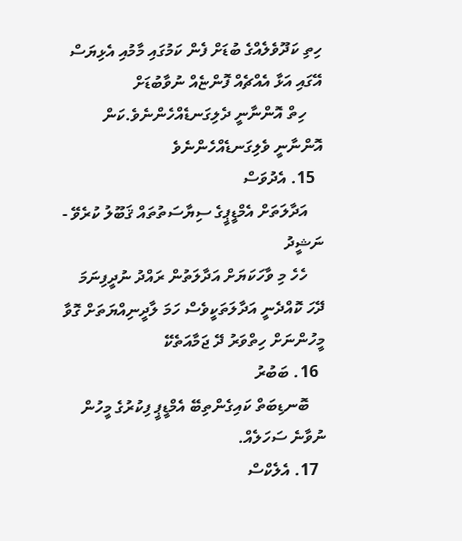ހިތި ކަދޫވެލެއްގެ ބުޑަށް ފެން ކަމުގައި މާމުއި އެޅިޔަސް އޭގައި އަޅާ އެއްޗެއް ފޮންޏެއް ނުވާބުޑަށް
    ހިތް އޮންނާނީ ދެލިގަނޑެއްހެންނެވެ.ކަން އޮންނާނީ ވެލިގަނޑެއްހެންނެވެ
  15. އެދުވަސް
    އަދާލަތަށް އެމްޑީޕީގެ ސިޔާސަތުތައް ޤަބޫލު ކުރެވޭ - ނަޝީދު
    ހެހެ މި ވާހަކަޔަށް އަދާލަތުން ރައްދު ނުދީފިނަމަ ދޭހަ ކޮއްދެނީ އަދާލަތަކީވެސް ހަމަ ލާދީނިއްޔަތަށް ގޮވާ މީހުންނަށް ހިތްވަރު ދޭ ޖަމާއަތެކޭ
  16. ބަބުރު
    ބޮނޑިބަތް ކައިގެންތިބޭ އެމްޑީޕީ ފިކުރުގެ މީހުން ނުވާނެ ސަހަލެއް.
  17. އެލެކްސް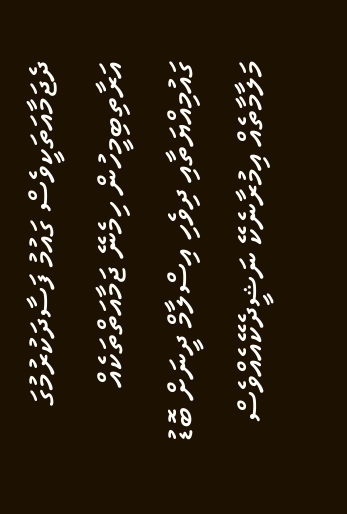ދެޖަމާއަތަކީވެސް ގައުމު ފަސާދަކުރުމުގަ އަރާތިބިމީހުން ހިމެނޭ ޖަމާއަތްތަކެއް ގައުމިއްޔަތާއި ދިވެހި އިސްލާމް ދީނަށް ބޮޑު މަލާމާތެއް އިމުރާނެކޭ ނަޝީދެކޭއެއްވެސް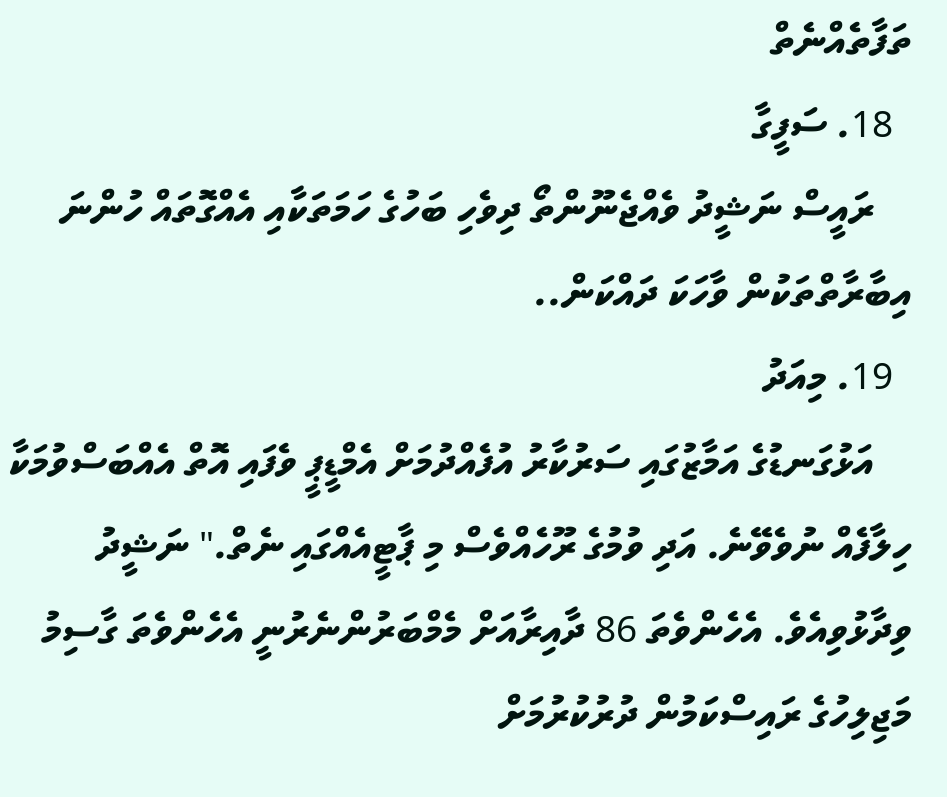ތަފާތެއްނެތް
  18. ސަފީގާ
    ރައީސް ނަޝީދު ވެއްޖެނޫންތޯ ދިވެހި ބަހުގެ ހަމަތަކާއި އެއްގޮތައް ހުންނަ އިބާރާތްތަކުން ވާހަކަ ދައްކަން..
  19. މިއަދު
    އަޅުގަނޑުގެ އަމާޒުގައި ސަރުކާރު އުފެއްދުމަށް އެމްޑީޕީ ވެފައި އޮތް އެއްބަސްވުމަކާ ހިލާފެއް ނުވެވޭނެ. އަދި ވުމުގެ ރޫހެއްވެސް މި ޕާޓީއެއްގައި ނެތް." ނަޝީދު ވިދާޅުވިއެވެ. އެހެންވެތަ 86 ދާއިރާއަށް މެމްބަރުންނެރުނީ އެހެންވެތަ ގާސިމު މަޖިލިހުގެ ރައިސްކަމުން ދުރުކުރުމަށް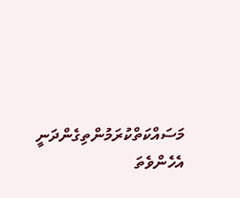މަސައްކަތްކުރަމުންތިގެންދަނީ އެހެންވެތަ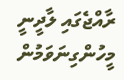ރާއްޖެގައި ލާދީނީ މީހުންގިނަވަމުން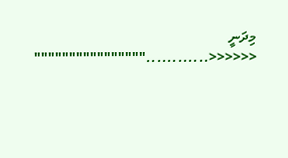މިދަނީ <<<<<<............""""""""""""""""